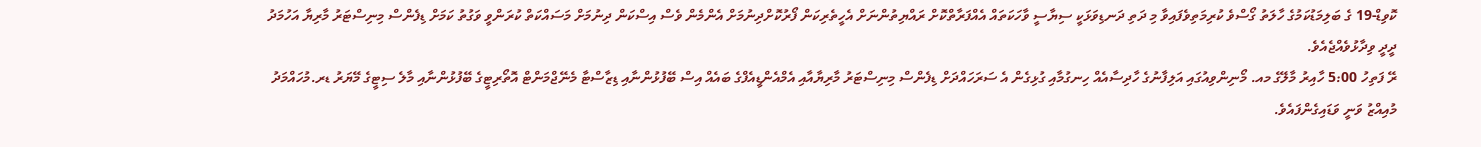ކޮވިޑް-19 ގެ ބަލިމަޑުކަމުގެ ހާލަތު ގޯސްވެ ކުރިމަތިވެފައިވާ މި ދަތި ދަނޑިވަޅަކީ ސިޔާސީ ވާހަކަތައް އެއްފަރާތްކޮށް ރައްޔިތުންނަށް އެހީތެރިކަން ފޯރުކޮށްދިނުމަށް އެންމެން ވެސް އިސްކަން ދިނުމަށް މަސައްކަތް ކުރަންވީ ވަގުތު ކަމަށް ޑިފެންސް މިނިސްޓަރު މާރިޔާ އަހުމަދު ދީދީ ވިދާޅުވެއްޖެއެވެ.
ރޭ ފަތިހު 5:00 ހާއިރު މާލޭގެ މއ. މޯނިންވިއުގައި އަލިފާނުގެ ހާދިސާއެއް ހިނގުމާއި ގުޅިގެން އެ ސަރަހައްދަށް ޑިފެންސް މިނިސްޓަރު މާރިޔާއާއި އެމްއެންޑީއެފްގެ ބައެއް އިސް ބޭފުޅުންނާއި ޑިޒާސްޓާ މެނޭޖްމަންޓް އޮތޯރިޓީގެ ބޭފުޅުންނާއި މާލެ ސިޓީގެ މޭޔަރު ޑރ.މުހައްމަދު މުއިއްޒު ވަނީ ވަޑައިގެންފައެވެ.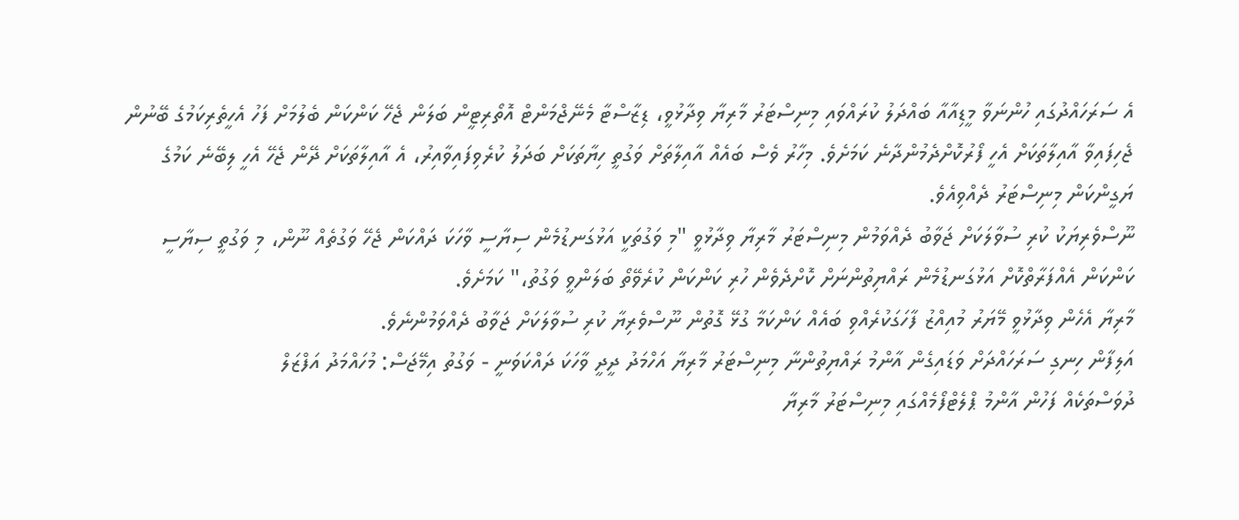އެ ސަރަހައްދުގައި ހުންނަވާ މީޑިއާއާ ބައްދަލު ކުރައްވައި މިނިސްޓަރު މާރިޔާ ވިދާޅުވީ، ޑިޒާސްޓާ މެނޭޖްމަންޓް އޮތޯރިޓީން ބަލަން ޖެހޭ ކަންކަން ބެލުމަށް ފަހު އެހީތެރިކަމުގެ ބޭނުން ޖެހިފައިވާ އާއިލާތަކަށް އެހީ ފޯރުކޮށްދެމުންދާނެ ކަމަށެވެ. މިހާރު ވެސް ބައެއް އާއިލާތަށް ވަގުތީ ހިޔާތަކަށް ބަދަލު ކުރެވިފައިވާއިރު، އެ އާއިލާތަކަށް ދޭން ޖެހޭ އެހީ ލިބޭނެ ކަމުގެ ޔަގީންކަން މިނިސްޓަރު ދެއްވިއެވެ.
ނޫސްވެރިޔަކު ކުރި ސުވާލަކަށް ޖަވާބު ދެއްވަމުން މިނިސްޓަރު މާރިޔާ ވިދާޅުވީ "މި ވަގުތަކީ އަޅުގަނޑުމެން ސިޔާސީ ވާހަކަ ދައްކަން ޖެހޭ ވަގުތެއް ނޫން، މި ވަގުތީ ސިޔާސީ ކަންކަން އެއްފަރާތްކޮށް އަޅުގަނޑުމެން ރައްޔިތުންނަށް ކޮށްދެވެން ހުރި ކަންކަން ކުރެވޭތޯ ބަލަންވީ ވަގުތު،" ކަމަށެވެ.
މާރިޔާ އެހެން ވިދާޅުވީ މޭޔަރު މުއިއްޒު ފާހަގަކުރެއްވި ބައެއް ކަންކަމާ ގުޅޭ ގޮތުން ނޫސްވެރިޔާ ކުރި ސުވާލަކަށް ޖަވާބު ދެއްވަމުންނެވެ.
އަލިފާން ހިނގި ސަރަހައްދަށް ވަޑައިގެން އާންމު ރައްޔިތުންނާ މިނިސްޓަރު މާރިޔާ އަހްމަދު ދީދީ ވާހަކަ ދައްކަވަނީ - ވަގުތު އިމޭޖަސް: މުހައްމަދު އަފްޒަލް
ދުވަސްތަކެއް ފަހުން އާންމު ޕްލެޓްފޯމެއްގައި މިނިސްޓަރު މާރިޔާ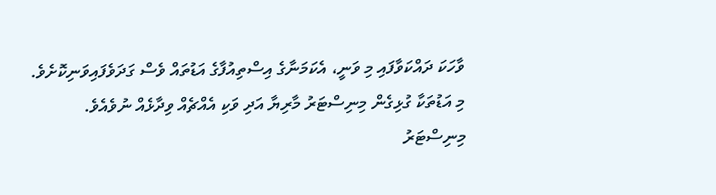ވާހަކަ ދައްކަވާފައި މި ވަނީ، އެކަމަނާގެ އިސްތިއުފާގެ އަޑުތައް ވެސް ގަދަވެފައިވަނިކޮށެވެ.
މި އަޑުތަކާ ގުޅިގެން މިނިސްޓަރު މާރިޔާ އަދި ވަކި އެއްޗެއް ވިދާޅެއް ނުވެއެވެ.
މިނިސްޓަރު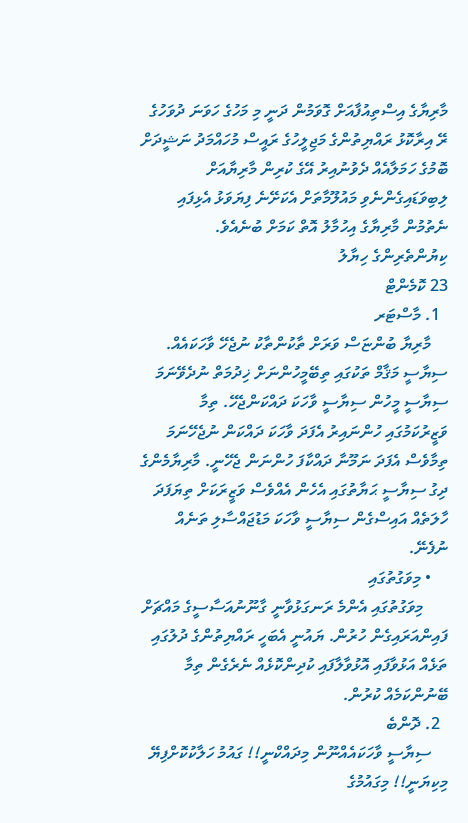މާރިޔާގެ އިސްތިއުފާއަށް ގޮވަމުން ދަނީ މި މަހުގެ ހަވަނަ ދުވަހުގެ ރޭ އިރާކޮޅު ރައްޔިތުންގެ މަޖިލީހުގެ ރައީސް މުހައްމަދު ނަޝީދަށް ބޮމުގެ ހަމަލާއެއް ދެވުނުއިރު އޭގެ ކުރިން މާރިޔާއަށް ލިބިވަޑައިގެންނެވި މައުލޫމާތަށް އެކަށޭނެ ފިޔަވަޅު އެޅިފައި ނެތުމުން މާރިޔާގެ އިހުމާލު އޮތް ކަމަށް ބުނެއެވެ.
ކިޔުންތެރިންގެ ހިޔާލު
23 ކޮމެންޓް
  1. މާސްޓަރ
    މާރިޔާ ބުންޏަސް ވަރަށް ތާކުންތާކު ނުޖެހޭ ވާހަކައެއް. ސިޔާސީ މަޤާމް ތަކުގައި ތިބޭމީހުންނަށް ޚިދުމަތް ނުދެވޭނަމަ ސިޔާސީ މީހުން ސިޔާސީ ވާހަކަ ދައްކަންޖެހޭ. ތިމާ ވަޒީރުކަމުގައި ހުންނައިރު އެފަދަ ވާހަކަ ދައްކަން ނުޖެހޭނަމަ ތިމާވެސް އެފަދަ ނަމޫނާ ދައްކާފަ ހުންނަން ޖެހޭނީ. މާރިޔާމެންގެ ދިގު ސިޔާސީ ޙަޔާތުގައި އެހެން އެއްވެސް ވަޒީރަކަށް ތިޔަފަދަ ހާލަތެއް އައިސްގެން ސިޔާސީ ވާހަކަ މަޑުޖައްސާލި ތަނެއް ނުފެނޭ.
    • މިވަގުތުގައި
      މިވަގުތުގައި އެންމެ ރަނގަޅުވާނީ ގާނޫނުއަސާސީގެ މައްޗަށް ފައިންއަރައިގެން ހުރުން. ޔައުނީ އެބަހީ ރައްޔިތުންގެ ދުލުގައި ތަޅެއް އަޅުވާފައި އޮޅުވާލާފައި ކުދިންކޮޅެއް ނެރެގެން ތިމާ ބޭނުންކަމެއް ކުރުން.
  2. ދޮންބެ
    ސިޔާސީ ވާހަކައެއްނޫން މިދައްކްނީ!! ގައުމު ހަލާކުކޮށްފިޔޭ މިކިޔަނީ!! މިގައުމުގެ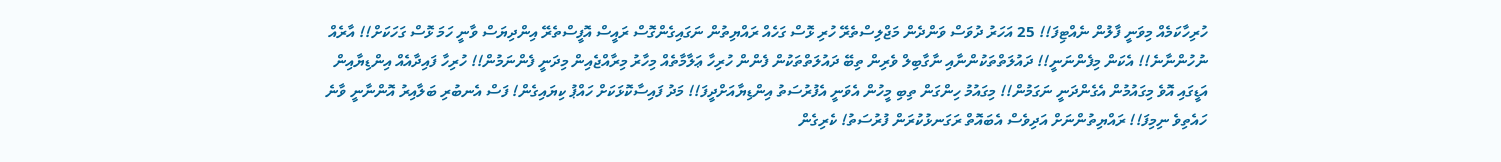ހުރިހާކަމެއް މިވަނީ ފާލުން ނެއްޓިފަ!! 25 އަހަރު ދުވަސް ވަންދެން މަޖްލިސްތެރޭ ހުރި ޅޮސް ގަހެއް ރައްޔިތުން ނަގައިގެންގޮސް ރައީސް އޮފީސްތެރޭ އިންދިޔަސް ވާނީ ހަމަ ޅޮސް ގަހަކަށް!! އާރެއް ނުހުންނާނެ!! އެކަން މިފެންނަނީ!! ދައުލަތްތަކުންނާއި ނާގާބިލް ވެރިން ތިބޭ ދައުލަތްތަކުން ފެންން ހުރިހާ ޢަލާމާތެއް މިހާރު މިރާއްޖެއިން މިދަނީ ފެންނަމުން!! ހުރިހާ ފައިދާއެއް އިންޑިޔާއިން އަޑީގައި އޮވެ މިގައުމުން އެގެންދަނީ ނަގަމުން!! މިގައުމު ހިންގަން ތިބި މީހުން އެވަނީ އެފުރުސަތު އިންޑިޔާއަށްދީފަ!! މަދު ފައިސާކޮޅަކަށް ހައްޕު ކިޔައިގެން! ފަސް އެނބުރި ބަލާއިރު އޮންނާނީ ވާނެ ހައެތިވެ ނިމިފަ!! ރައްޔިތުންނަށް އަދިވެސް އެބައޮތް ރަގަނޅުކުރަން ފުރުސަތު! ކެރިގެން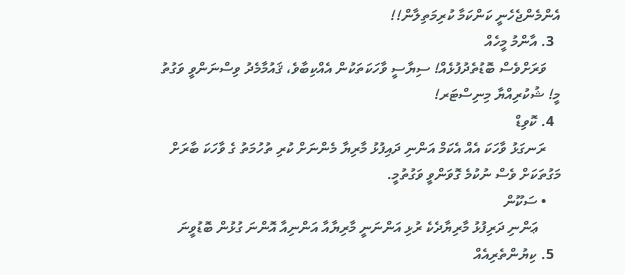އެންމެންޖެހެނީ ކަންކަމާ ކުރިމަތިލާން!!
  3. އާންމު މީހެއް
    ވަރަށްވެސް ބޮޑުތެދުފުޅެއް! ސިޔާސީ ވާހަކަތަކުން އެއްކިބާވެ، ޤައުމާމެދު ވިސްނަންވީ ވަގުތު މީ! ޝުކުރިއްޔާ މިނިސްޓަރ!
  4. ކޮވިޑް
    ރަނގަޅު ވާހަކަ އެއް އެކަމް އަންނި ދައިފުޅު މާރިޔާ މެންނަށް ކުރި ތުހުމަތު ގެ ވާހަކަ ބާރަށް މަގުތަކަށް ވެސް ނުކުމެ ގޮވަންވީ ވަގުތުމީ.
    • ސަކޫން
      ޢަންނި ދަރިފުޅު މާރިޔާދެކެ ރުޅި އަންނަނީ މާރިޔާއާ އަންނިއާ އޮންނަ ގުޅުން ބޮޑުވީނަ
  5. ކިޔުންތެރިއެއް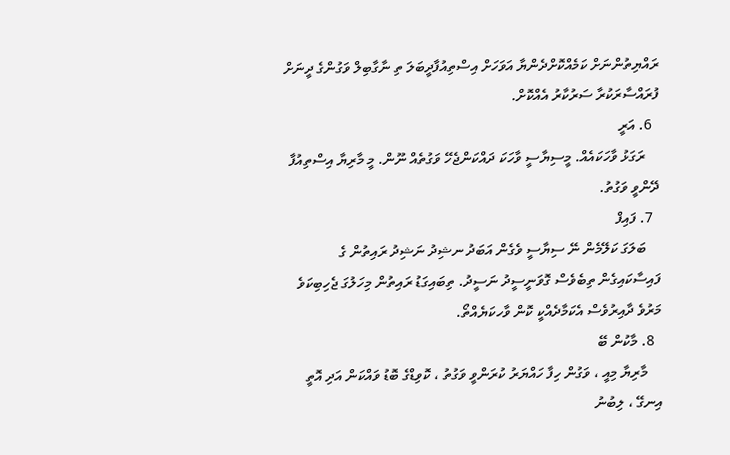ރައްޔިތުންނަށް ކަމެއްކޮށްދެންޔާ އަވަހަށް އިސްތިއުފާދީބަލަ ތި ނާގާބިލް ވަގުންގެ ދީނަށް ފުރައްސާރަކުރާ ސަރުކާރު އެއްކޮށް.
  6. އަރީ
    ރަގަޅު ވާހަކައެއް. މީސިޔާސީ ވާހަކަ ދައްކަންޖެހޭ ވަގުތެއް ނޫން. މީ މާރިޔާ އިސްތިއުފާ ދޭންވީ ވަގުތު.
  7. ފައިފް
    ބަލަގަ ކަލޭމެން ނޭ ސިޔާސީ ވެގެން އަބަދު ނޝިދު ނަޝިދު ރައިތުން ގެ ފައިސާކައިގެން ތިބެވެސް ގޮވަނީސީދު ނަސީދު. ތިބައިގަޑު ރައިތުން މިހަލުގަ ޖެހިބިކަވެ މަރުވެ ދާއިރުވެސް އެކަމާދެއްކީ ކޮން ވާހކަޔެއްތޯ.
  8. މާކުން ބޭ
    މާރިޔާ މިއީ ، ވަގުން ހިފާ ހައްޔަރު ކުރަންވީ ވަގުތު ، ކޮވިޑްގެ ބޮޑު ވައްކަން އަދި އޮތީ އިނގޭ ، ލިބުނު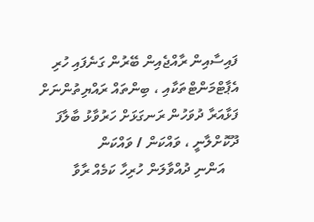ފައިސާއިން ރާއްޖެއިން ބޭރުން ގަނެފައި ހުރި އެޕާޓްމަންޓްތަކާއި ، ބިންތައް ރައްޔިތުންނަށް ފަޅާއަރާ ދުވަހުން ރަނގަޅަށް ހަރުވާޅު ބާލާފަ ދޫކޮށްލާނީ ، ވައްކަން / ވައްކަން
    އަންނި ދުއްވާލަން ހުރިހާ ކަމެއް ރާވާ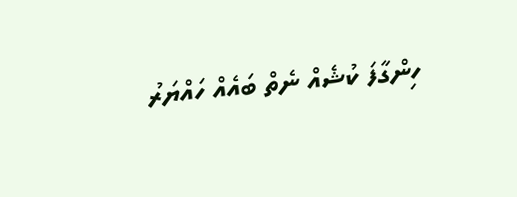ހިންގާފަ ކުޝެއް ނެތް ބައެއް ހައްޔަރު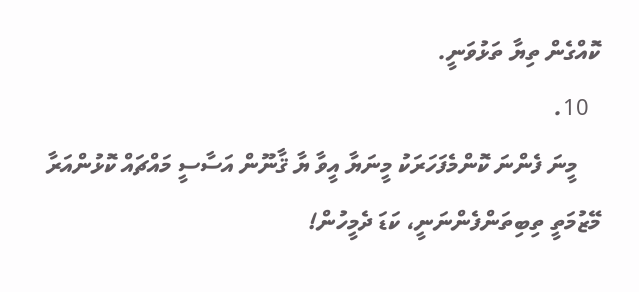ކޮއްގެން ތިޔާ ތަޅުވަނީ.
  10.
    މީނަ ފެންނަ ކޮންމެފަހަރަކު މީނަޔާ އީވާ ޔާ ޤާނޫން އަސާސީ މައްޗައް ކޮޅުންއަރާ މޭޒުމަތީ ތިބިތަންފެންނަނީ، ކަޑަ ދެމީހުން!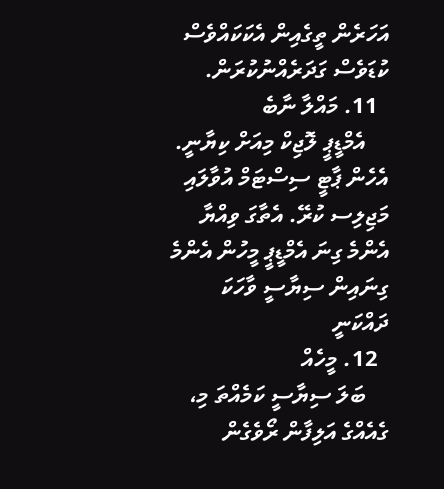އަހަރެން ތީގެއިން އެކަކައްވެސް ކުޑަވެސް ގަދަރެއްނުކުރަން.
  11. މައްލާ ނާބެ
    އެމްޑީޕީ ލޮޖިކް މިއަށް ކިޔާނީ. އެހެން ޕާޓީ ސިސްޓަމް އުވާލައި މަޖިލިސ ކުރޭ. އެތާގަ ވިއްޔާ އެންމެ ގިނަ އެމްޑީޕީ މީހުން އެންމެ ގިނައިން ސިޔާސީ ވާހަކަ ދައްކަނީ
  12. މީހެއް
    ބަލަ ސިޔާސީ ކަމެއްތަ މި، ގެއެއްގެ އަލިފާން ރޯވެގެން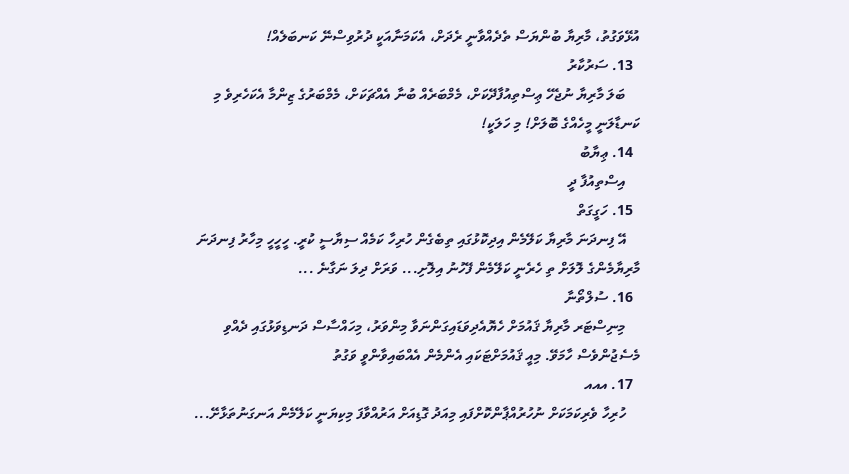އުޅޭވަގުތު، މާރިޔާ ބުންޔަސް ތެދެއްވާނީ ރެދަށް، އެކަމަނާއަކީ ދުރުވިސްނޭ ކަނބަލެއް!
  13. ސަރުކާރު
    ބަލަ މާރިޔާ ނުޖެހޭ ޢިސްތިއުފާދޭކަށް، މެމްބަރެއް ބުނާ އެއްޗަކަށް، މެމްބަރުގެ ޒިންމާ އެކަހެރިވެ މި ކަނޑާލަނީ މީހެއްގެ ބޮލަށް! މި ހަލަކީ!
  14. ޢިޔާބު
    އިސްތިއުފާ ދީ
  15. ހަގީގަތް
    އޭ ފިނދަނަ މާރިޔާ ކަލޭމެން އިދިކޮޅުގައި ތިބެގެން ހުރިހާ ކަމެއް ސިޔާސީ ކުރީ. ހީހީހީ މިހާރު ފިނދަނަ މާރިޔާމެންގެ ލޮލަށް ތި ހެރެނީ ކަލޭމެން ފޭހުނު އިލޮށި... ވަރަށް ދިލަ ނަގާނެ ...
  16. ސުލްތޯނާ
    މިނިސްޓަރ މާރިޔާ ޤައުމަށް ހެޔޮއެދިވަޑައިގަންނަވާ މިންވަރު، މިހައްސާސް ދަނޑިވަޅުގައި ދެއްވި މެސެޖުންވެސް ހާމަވޭ. މިއީ ޤައުމަށްޓަކައި އެންމެން އެއްބައިވާންވީ ވަގުތު
  17. އއއ
    ހުރިހާ ވެރިކަމަކަށް ނުހުރުއްޕާންކޮށްފައި މިއަދު ގޮޑިއަށް އަރުއްވާފަ މިކިޔަނީ ކަލޭމެން އަނގަނުތަޅާށޭ...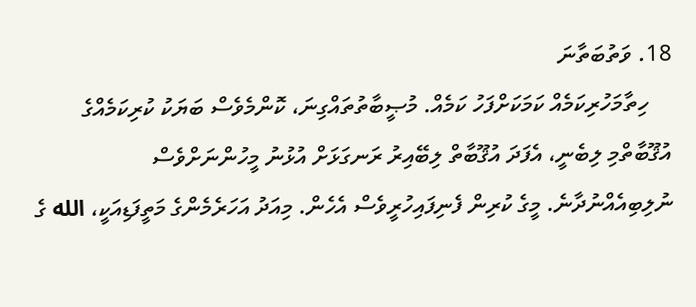18. ވަތުބަތާނަ
    ހިތާމަހުރިކަމެއް ކަމަކަށްފަހު ކަމެއް. މުޞީބާތުތައްގިނަ، ކޮންމެވެސް ބަޔަކު ކުރިކަމެއްގެ އުޤޫބާތްމި ލިބެނީ، އެފަދަ އުޤޫބާތް ލިބޭއިރު ރަނގަޅަށް އުޅުނު މީހުންނަށްވެސް ނުލިބިއެއްނުދާނެ. މީގެ ކުރިން ފެނިފައިހުރީވެސް އެހެން. މިއަދު އަހަރެމެންގެ މަތީފަޑިއަކީ، الله ގެ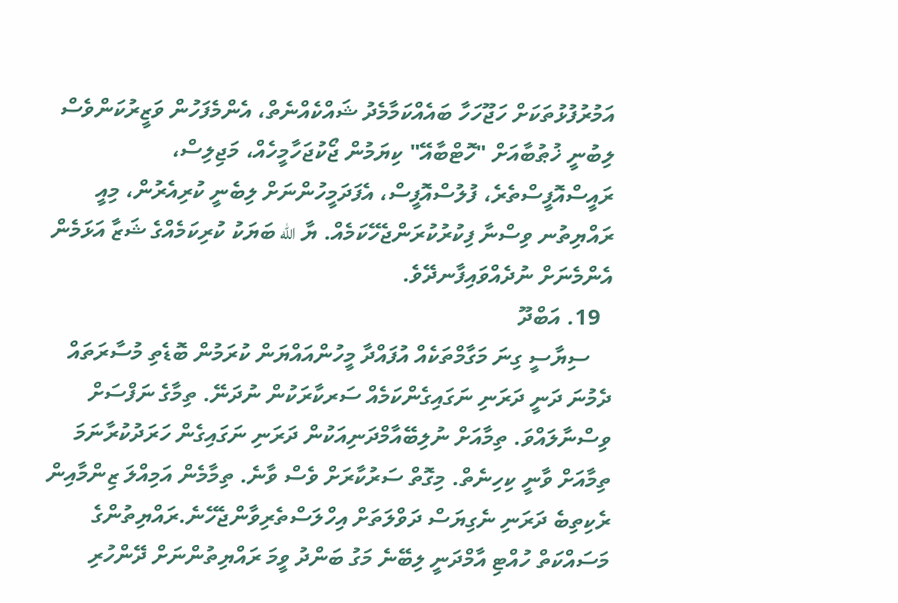އަމުރުފުޅުތަކަށް ހަޖޫހަހާ ބައެއްކަމާމެދު ޝައްކެއްނެތް، އެންމެފަހުން ވަޒީރުކަންވެސް ލިބުނީ ޚުޠުބާއަށް "ހޮޓްބާއޭ" ކިޔަމުން ޖޯކުޖަހާމީހެއް، މަޖިލިސް، ރައީސްއޮފީސްތެރެ، ފުލުސްއޮފީސް، އެފަދަމީހުންނަށް ލިބެނީ ކުރިއެރުން، މިއީ ރައްޔިތުނ ވިސްނާ ފިކުރުކުރަންޖެހޭކަމެއް. ޔާ الله ބަޔަކު ކުރިކަމެއްގެ ޝަޒާ އަޅަމެން އެންމެނަށް ނުދެއްވައިފާނދޭވެ.
  19. އަބްދޫ
    ސިޔާސީ ގިނަ މަގާމްތަކެއް އުފައްދާ މީހުންއައްޔަން ކުރަމުން ބޮޑެތި މުސާރަތައް ދެމުނަ ދަނީ ދަރަނި ނަގައިގެންކަމެއް ސަރކާރަކުން ނުދަނޭ. ތިމާގެ ނަފްސަށް ވިސްނާލައްވަ. ތިމާއަށް ނުލިބޭއާމްދަނިއަކުން ދަރަނި ނަގައިގެން ހަރަދުކުރާނަމަ ތިމާއަށް ވާނީ ކިހިނެތް. މިގޮތް ސަރުކާރަށް ވެސް ވާނެ. ތިމާމެން އަމިއްލަ ޒިންމާއިން ރެކިތިބެ ދަރަނި ނެގިޔަސް ދަވްލަތަށް އިހްލަސްތެރިވާންޖެހޭނެ.ރައްޔިތުންގެ މަސައްކަތް ހުއްޓި އާމްދަނީ ލިބޭނެ މަގު ބަންދު ވީމަ ރައްޔިތުންނަށް ދޭންހުރި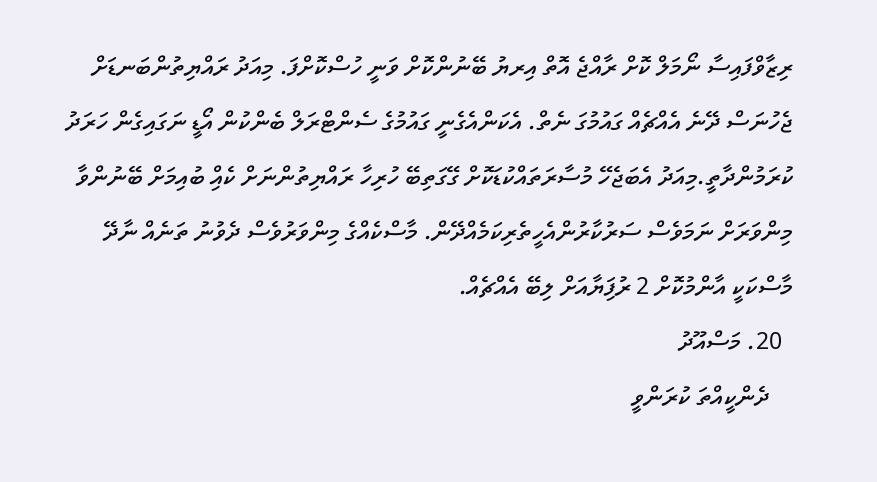ރިޒާވްފައިސާ ނޯމަލް ކޮށް ރާއްޖެ އޮތް އިރޔު ބޭނުންކޮށް ވަނީ ހުސްކޮށްފަ. މިއަދު ރައްޔިތުންބަނޑަށް ޖެހުނަސް ދޭނެ އެއްޗެއް ގައުމުގަ ނެތް. އެކަންއެގެނީ ގައުމުގެ ސެންޓްރަލް ބެންކުން އޯޑީ ނަގައިގެން ހަރަދު ކުރަމުންދާތީ.މިއަދު އެބަޖެހޭ މުސާރަތައްކުޑަކޮށް ގޭގަތިބޭ ހުރިހާ ރައްޔިތުންނަށް ކެއިް ބުއިމަށް ބޭނުންވާ މިންވަރަށް ނަމަވެސް ސަރުކާރުންއެހީތެރިކަމެއްދޭން. މާސްކެއްގެ މިންވަރުވެސް ދެވުނު ތަނެއް ނާދޭ މާސްކަކީ އާންމުކޮށް 2 ރުފަިޔާއަށް ލިބޭ އެއްޗެއް.
  20. މަސްއޫދު
    ދެންކީއްތަ ކުރަންވީ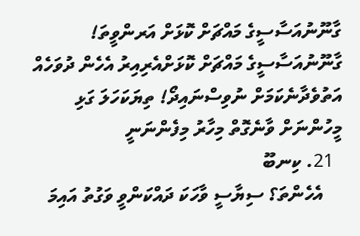ގާނޫނުއަސާސީގެ މައްޗަށް ކޮޅަށް އަރންވީތަ! ގާނޫނުއަސާސީގެ މައްޗަށް ކޮޅަށްއެރިއިރު އެހެން ދުވަހެއް އަތުވެދާނެކަމަށް ނުވިސްނައިދޯ! ތިޔަކަހަލަ ގަޅި މީހުންނަށް ވާނެގޮތް މިހާރު މިފެންނަނީ
  21. ކިނބޫ
    އެހެންތަ؟ ސިޔާސީ ވާހަކަ ދައްކަންވީ ވަގުތު އައިމަ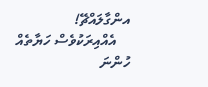އންގާލައްޗޭ!
    އެއްއިރަކުވެސް ހަޔާތެއް ހުންނަ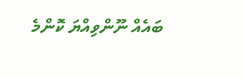ބައެއް ނޫންވިއްޔަ ކޮންމެ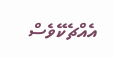އެއްޗެކޭވެސް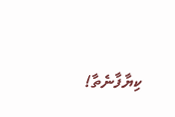ކިޔާފާނެތާ!